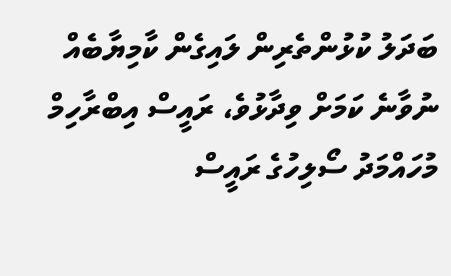ބަދަލު ކުޅުންތެރިން ލައިގެން ކާމިޔާބެއް ނުވާނެ ކަމަށް ވިދާޅުވެ، ރައީސް އިބްރާހިމް މުހައްމަދު ސޯލިހުގެ ރައީސް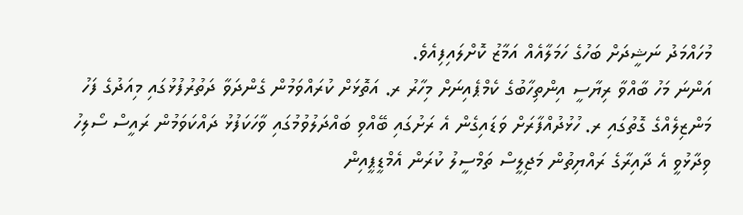މުހައްމަދު ނަޝީދަށް ބަހުގެ ހަމަލާއެއް އަމާޒު ކޮށްލައިފިއެވެ.
އަންނަ މަހު ބާއްވާ ރިޔާސީ އިންތިހާބުގެ ކެމްޕެއިނަށް މިހާރު ރ. އަތޮޅަށް ކުރައްވަމުން ގެންދަވާ ދަތުރުފުޅުގައި މިއަދުގެ ފަހު މަންޒިލެއްގެ ގޮތުގައި ރ. ހުޅުދުއްފާރަށް ވަޑައިގެން އެ ރަށުގައި ބޭއްވި ބައްދަލުވުމުގައި ވާހަކަފުޅު ދައްކަވަމުން ރައީސް ސޯލިހު ވިދާޅުވީ އެ ދާއިރާގެ ރައްޔިތުން މަޖިލީސް ތަމްސީލު ކުރަން އެމްޑީޕީއިން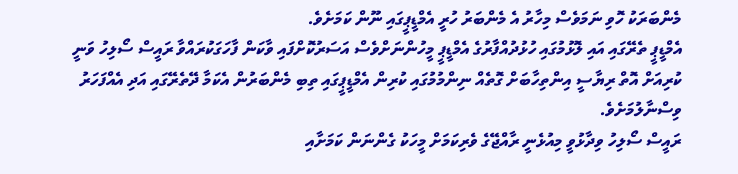މެންބަރަކު ހޮވި ނަމަވެސް މިހާރު އެ މެންބަރު ހުރީ އެމްޑީޕީގައި ނޫން ކަމަށެވެ.
އެމްޑީޕީ ތެރޭގައި އައި ލޮޅުމުގައި ހުޅުދުއްފާރުގެ އެމްޑީޕީ މީހުންނަށްވެސް އަސަރުކޮށްފައި ވާކަން ފާހަގަކުރައްވާ ރައީސް ސޯލިހު ވަނީ ކުރިއަށް އޮތް ރިޔާސީ އިންތިހާބަށް ގޮތެއް ނިންމުމުގައި ކުރިން އެމްޑީޕީގައި ތިބި މެންބަރުން އެކަމާ ދޭތެރޭގައި އަދި އެއްފަހަރު ވިސްނާލުމަށެވެ.
ރައީސް ސޯލިހު ވިދާޅުވީ މިއުޅެނީ ރާއްޖޭގެ ވެރިކަމަށް މީހަކު ގެންނަން ކަމަށާއި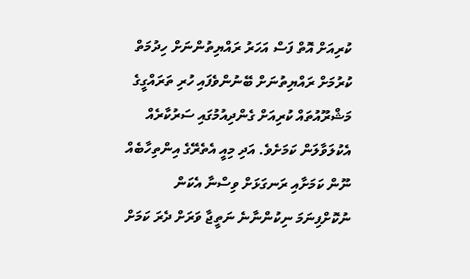ކުރިއަށް އޮތް ފަސް އަހަރު ރައްޔިތުންނަށް ހިދުމަތް ކުރުމަށް ރައްޔިތުނަށް ބޭނުންވެފައި ހުރި ތަރައްގީގެ މަޝްރޫއުތައް ކުރިއަށް ގެންދިއުމުގައި ސަރުކާރެއް އެކުލަވާލަން ކަމަށެވެ. އަދި މިއީ އެތެރޭގެ އިންތިހާބެއް ނޫން ކަމަށާއި ރަނގަޅަށް ވިސްނާ އެކަން ނުކޮށްފިނަމަ ނިކުންނާނެ ނަތީޖާ ވަރަށް ދެރަ ކަމަށް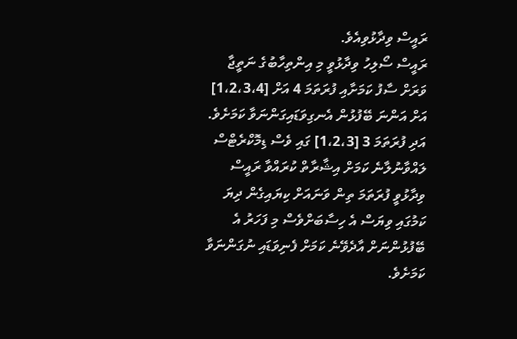ރައީސް ވިދާޅުވިއެވެ.
ރައީސް ސޯލިހު ވިދާޅުވީ މި އިންތިހާބުގެ ނަތީޖާ ވަރަށް ސާފު ކަމަށާއި ފުރަތަމަ 4 އަށް [1،2،3،4] އަށް އަންނަ ބޭފުޅުން އެނގިވަޑައިގަންނަވާ ކަމަށެވެ. އަދި ފުރަތަމަ 3 [1،2،3] ގައި ވެސް ޑިމޮކްރެޓްސް ލައްވާނުލާނެ ކަމަށް އިޝާރާތް ކުރައްވާ ރައީސް ވިދާޅުވީ ފުރަތަމަ ތިން ވަނައަށް ކިޔައިގެން ދިޔަ ކަމުގައި ވިޔަސް އެ ހިސާބަށްވެސް މި ފަހަރު އެ ބޭފުޅުންނަށް އާދެވޭނެ ކަމަށް ފެނިވަޑައި ނުގަންނަވާ ކަމަށެވެ.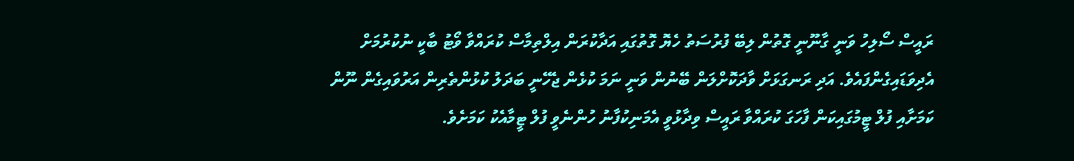ރައީސް ސޯލިހު ވަނީ ގާނޫނީ ގޮތުން ލިބޭ ފުރުސަތު ހެޔޮ ގޮތުގައި އަދާކުރަން އިލްތިމާސް ކުރައްވާ ވޯޓު ބާކީ ނުކުރުމަށް އެދިވަޑައިގެންފައެވެ. އަދި ރަނގަޅަށް ވާދަކޮށްލަން ބޭނުން ވަނީ ނަމަ ކުޅެން ޖެހޭނީ ބަދަލު ކުޅުންތެރިން އަރުވައިގެން ނޫން ކަމަށާއި ފުލް ޓީމުގައިކަން ފާހަގަ ކުރައްވާ ރައީސް ވިދާޅުވީ އެމަނިކުފާނު ހުންނެވީ ފުލް ޓީމާއެކު ކަމަށެވެ.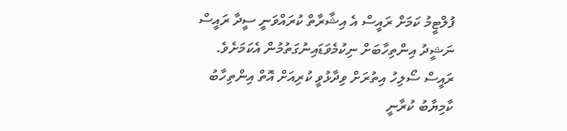ފުލްޓީމު ކަމަށް ރައީސް އެ އިޝާރާތް ކުރައްވަނީ ސީދާ ރައީސް ނަޝީދު އިންތިހާބަށް ނިކުމެވަޑައިނުގަތުމުން އެކަމަށެވެ.
ރައީސް ސޯލިހު އިތުރަށް ވިދާޅުވީ ކުރިއަށް އޮތް އިންތިހާބު ކާމިޔާބު ކުރާނީ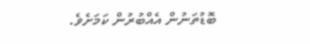ބޮޑުތަނުން އެއްބުރުން ކަމަށެވެ.